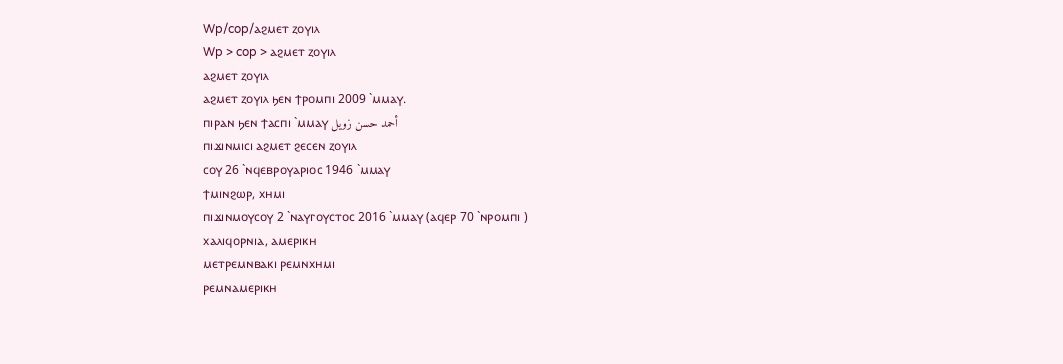Wp/cop/ⲁϩⲙⲉⲧ ⲍⲟⲩⲓⲗ
Wp > cop > ⲁϩⲙⲉⲧ ⲍⲟⲩⲓⲗ
ⲁϩⲙⲉⲧ ⲍⲟⲩⲓⲗ
ⲁϩⲙⲉⲧ ⲍⲟⲩⲓⲗ ϧⲉⲛ ϯⲣⲟⲙⲡⲓ 2009 `ⲙⲙⲁⲩ.
ⲡⲓⲣⲁⲛ ϧⲉⲛ ϯⲁⲥⲡⲓ `ⲙⲙⲁⲩ أحمد حسن زويل
ⲡⲓϫⲓⲛⲙⲓⲥⲓ ⲁϩⲙⲉⲧ ϩⲉⲥⲉⲛ ⲍⲟⲩⲓⲗ
ⲥⲟⲩ 26 `ⲛϥⲉⲃⲣⲟⲩⲁⲣⲓⲟⲥ 1946 `ⲙⲙⲁⲩ
ϯⲙⲓⲛϩⲱⲣ, ⲭⲏⲙⲓ
ⲡⲓϫⲓⲛⲙⲟⲩⲥⲟⲩ 2 `ⲛⲁⲩⲅⲟⲩⲥⲧⲟⲥ 2016 `ⲙⲙⲁⲩ (ⲁϥⲉⲣ 70 `ⲛⲣⲟⲙⲡⲓ )
ⲭⲁⲗⲓϥⲟⲣⲛⲓⲁ, ⲁⲙⲉⲣⲓⲕⲏ
ⲙⲉⲧⲣⲉⲙⲛⲃⲁⲕⲓ ⲣⲉⲙⲛⲭⲏⲙⲓ
ⲣⲉⲙⲛⲁⲙⲉⲣⲓⲕⲏ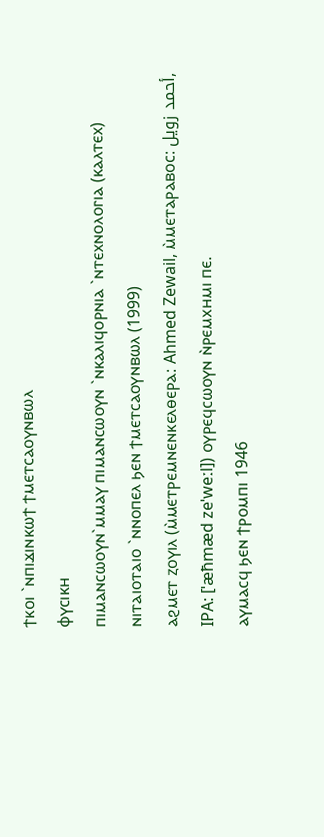ϯⲕⲟⲓ `ⲛⲡⲓϫⲓⲛⲕⲱϯ ϯⲙⲉⲧⲥⲁⲟⲩⲛⲃⲱⲗ
ⲫⲩⲥⲓⲕⲏ
ⲡⲓⲙⲁⲛⲥⲱⲟⲩⲛ`ⲙⲙⲁⲩ ⲡⲓⲙⲁⲛⲥⲱⲟⲩⲛ `ⲛⲕⲁⲗⲓϥⲟⲣⲛⲓⲁ `ⲛⲧⲉⲭⲛⲟⲗⲟⲅⲓⲁ (ⲕⲁⲗⲧⲉⲭ)
ⲛⲓⲧⲁⲓⲟⲧⲁⲓⲟ `ⲛⲛⲟⲡⲉⲗ ϧⲉⲛ ϯⲙⲉⲧⲥⲁⲟⲩⲛⲃⲱⲗ (1999)
ⲁϩⲙⲉⲧ ⲍⲟⲩⲓⲗ (ⲙ̀ⲙⲉⲧⲣⲉⲙⲛⲉⲛⲕⲉⲗⲑⲉⲣⲁ: Ahmed Zewail, ⲙ̀ⲙⲉⲧⲁⲣⲁⲃⲟⲥ: أحمد زويل, IPA: [ˈæħmæd zeˈweːl]) ⲟⲩⲣⲉϥⲥⲱⲟⲩⲛ ⲛ̀ⲣⲉⲙⲭⲏⲙⲓ ⲡⲉ.
ⲁⲩⲙⲁⲥϥ ϧⲉⲛ ϯⲣⲟⲙⲡⲓ 1946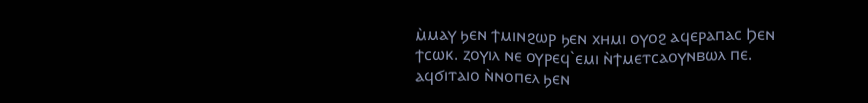ⲙ̀ⲙⲁⲩ ϧⲉⲛ ϯⲙⲓⲛϩⲱⲣ ϧⲉⲛ ⲭⲏⲙⲓ ⲟⲩⲟϩ ⲁϥⲉⲣⲁⲡⲁⲥ Ϧⲉⲛ ϯⲥⲱⲕ. ⲍⲟⲩⲓⲗ ⲛⲉ ⲟⲩⲣⲉϥ`ⲉⲙⲓ ⲛ̀ϯⲙⲉⲧⲥⲁⲟⲩⲛⲃⲱⲗ ⲡⲉ. ⲁϥϭⲓⲧⲁⲓⲟ ⲛ̀ⲛⲟⲡⲉⲗ ϧⲉⲛ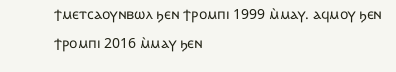ϯⲙⲉⲧⲥⲁⲟⲩⲛⲃⲱⲗ ϧⲉⲛ ϯⲣⲟⲙⲡⲓ 1999 ⲙ̀ⲙⲁⲩ. ⲁϥⲙⲟⲩ ϧⲉⲛ ϯⲣⲟⲙⲡⲓ 2016 ⲙ̀ⲙⲁⲩ ϧⲉⲛ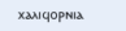ⲭⲁⲗⲓϥⲟⲣⲛⲓⲁ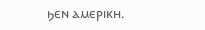ϧⲉⲛ ⲁⲙⲉⲣⲓⲕⲏ.